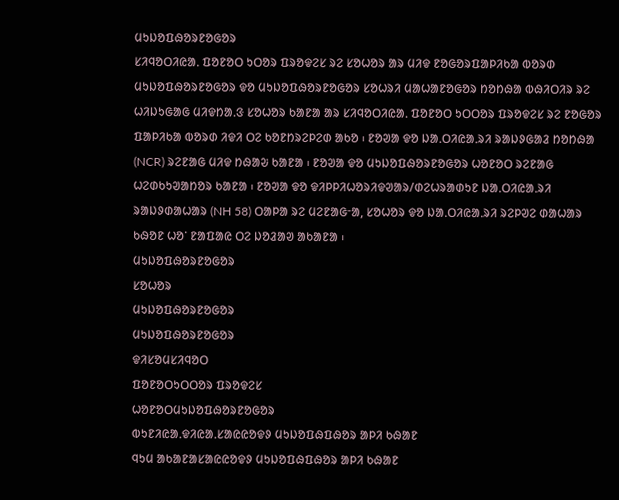ᱢᱩᱡᱚᱯᱷᱚᱨᱱᱚᱜᱚᱨ
ᱥᱤᱧᱚᱛᱤᱭᱟᱹ ᱯᱚᱱᱚᱛ ᱩᱛᱚᱨ ᱯᱨᱚᱫᱮᱥ ᱨᱮ ᱥᱚᱦᱚᱨ ᱟᱨ ᱢᱤᱫ ᱱᱚᱜᱚᱨᱯᱟᱞᱤᱠᱟ ᱵᱚᱨᱰ
ᱢᱩᱡᱚᱯᱷᱚᱨᱱᱚᱜᱚᱨ ᱫᱚ ᱢᱩᱡᱚᱯᱷᱚᱨᱱᱚᱜᱚᱨ ᱥᱚᱦᱨᱤ ᱢᱟᱦᱟᱱᱚᱜᱚᱨ ᱴᱚᱴᱷᱟ ᱵᱷᱤᱛᱤᱨ ᱨᱮ ᱦᱤᱡᱩᱜᱟᱜ ᱢᱤᱫᱴᱟᱹᱝ ᱥᱚᱦᱚᱨ ᱠᱟᱱᱟ ᱟᱨ ᱥᱤᱧᱚᱛᱤᱭᱟᱹ ᱯᱚᱱᱚᱛ ᱩᱛᱛᱚᱨ ᱯᱨᱚᱫᱮᱥ ᱨᱮ ᱱᱚᱜᱚᱨ ᱯᱟᱞᱤᱠᱟ ᱵᱚᱨᱰ ᱤᱫᱤ ᱛᱮ ᱠᱚᱱᱴᱨᱮᱞᱮᱰ ᱟᱠᱚ ᱾ ᱱᱚᱣᱟ ᱫᱚ ᱡᱟᱹᱛᱤᱭᱟᱹᱨᱤ ᱨᱟᱡᱽᱜᱟᱲ ᱴᱚᱴᱷᱟ (NCR) ᱨᱮᱱᱟᱜ ᱢᱤᱫ ᱴᱷᱟᱶ ᱠᱟᱱᱟ ᱾ ᱱᱚᱣᱟ ᱫᱚ ᱢᱩᱡᱚᱯᱷᱚᱨᱱᱚᱜᱚᱨ ᱦᱚᱱᱚᱛ ᱨᱮᱱᱟᱜ ᱦᱮᱰᱠᱩᱣᱟᱴᱚᱨ ᱠᱟᱱᱟ ᱾ ᱱᱚᱣᱟ ᱫᱚ ᱫᱤᱞᱞᱤᱦᱚᱨᱤᱫᱣᱟᱨ/ᱰᱮᱦᱨᱟᱰᱩᱱ ᱡᱟᱹᱛᱤᱭᱟᱹᱨᱤ ᱨᱟᱡᱽᱰᱟᱦᱟᱨ (NH 58) ᱛᱟᱞᱟ ᱨᱮ ᱢᱮᱱᱟᱜᱼᱟ, ᱥᱚᱦᱚᱨ ᱫᱚ ᱡᱟᱹᱛᱤᱭᱟᱹᱨᱤ ᱨᱮᱞᱣᱮ ᱰᱟᱦᱟᱨ ᱠᱷᱚᱱ ᱦᱚᱸ ᱱᱟᱯᱟᱭ ᱛᱮ ᱡᱚᱲᱟᱣ ᱟᱠᱟᱱᱟ ᱾
ᱢᱩᱡᱚᱯᱷᱚᱨᱱᱚᱜᱚᱨ
ᱥᱚᱦᱚᱨ
ᱢᱩᱡᱚᱯᱷᱚᱨᱱᱚᱜᱚᱨ
ᱢᱩᱡᱚᱯᱷᱚᱨᱱᱚᱜᱚᱨ
ᱫᱤᱥᱚᱢᱥᱤᱧᱚᱛ
ᱯᱚᱱᱚᱛᱩᱛᱛᱚᱨ ᱯᱨᱚᱫᱮᱥ
ᱦᱚᱱᱚᱛᱢᱩᱡᱚᱯᱷᱚᱨᱱᱚᱜᱚᱨ
ᱵᱩᱱᱤᱭᱟᱹᱫᱤᱭᱟᱹᱥᱟᱭᱭᱚᱫᱽ ᱢᱩᱡᱚᱯᱷᱯᱷᱚᱨ ᱟᱞᱤ ᱠᱷᱟᱱ
ᱧᱩᱢ ᱟᱠᱟᱱᱟᱥᱟᱭᱭᱚᱫᱽ ᱢᱩᱡᱚᱯᱷᱯᱷᱚᱨ ᱟᱞᱤ ᱠᱷᱟᱱ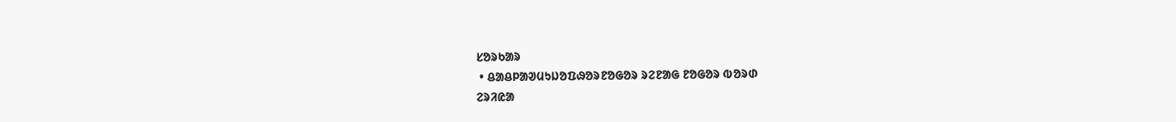ᱥᱚᱨᱠᱟᱨ
 • ᱪᱟᱪᱞᱟᱣᱢᱩᱡᱚᱯᱷᱚᱨᱱᱚᱜᱚᱨ ᱨᱮᱱᱟᱜ ᱱᱚᱜᱚᱨ ᱵᱚᱨᱰ
ᱮᱨᱤᱭᱟ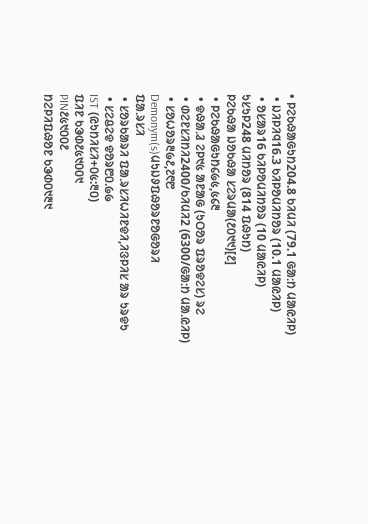• ᱞᱮᱠᱷᱟᱜᱩᱴ204.8 ᱠᱤᱢᱤ (79.1 ᱜᱟᱺᱴ ᱢᱟᱭᱤᱞ)
 • ᱡᱤᱞᱤᱧ16.3 ᱠᱤᱞᱚᱢᱤᱴᱚᱨ (10.1 ᱢᱟᱭᱤᱞ)
 • ᱚᱥᱟᱨ16 ᱠᱤᱞᱚᱢᱤᱴᱚᱨ (10 ᱢᱟᱭᱤᱞ)
ᱩᱥᱩᱞ248 ᱢᱤᱴᱚᱨ (814 ᱯᱷᱩᱴ)
ᱞᱮᱠᱷᱟ ᱡᱚᱠᱷᱟ ᱥᱮᱨᱢᱟ(᱒᱐᱑᱑)[᱒]
 • ᱞᱮᱠᱷᱟᱜᱩᱴ᱔᱙᱕,᱕᱔᱓
 • ᱫᱷᱟᱹᱲ ᱮᱞ᱑᱕ ᱟᱱᱟᱜ (ᱩᱛᱚᱨ ᱯᱨᱚᱫᱮᱥ) ᱨᱮ
 • ᱰᱮᱱᱥᱤᱴᱤ2400/ᱠᱤᱢᱤ2 (6300/ᱜᱟᱺᱴ ᱢᱟᱹᱭᱤᱞ)
 • ᱥᱚᱦᱚᱨ᱓᱙᱒,᱗᱖᱘
Demonym(s)ᱢᱩᱡᱽᱯᱷᱚᱨᱱᱚᱜᱚᱨᱤ
ᱯᱟᱹᱨᱥᱤ
 • ᱥᱚᱨᱠᱟᱨᱤ ᱯᱟᱹᱨᱥᱤᱦᱤᱱᱫᱤ,ᱤᱝᱞᱤᱥ ᱟᱨ ᱩᱨᱫᱩ
 • ᱥᱮᱪᱮᱫ ᱫᱚᱨ᱘᱐.᱙᱙
IST (ᱭᱩᱴᱤᱥᱤ+᱐᱕:᱓᱐)
ᱯᱤᱱ ᱠᱳᱰ᱒᱕᱑᱐᱐᱑
PIN᱒᱕᱑᱐᱐᱒
ᱴᱮᱞᱤᱯᱷᱚᱱ ᱠᱳᱰ᱐᱑᱓᱑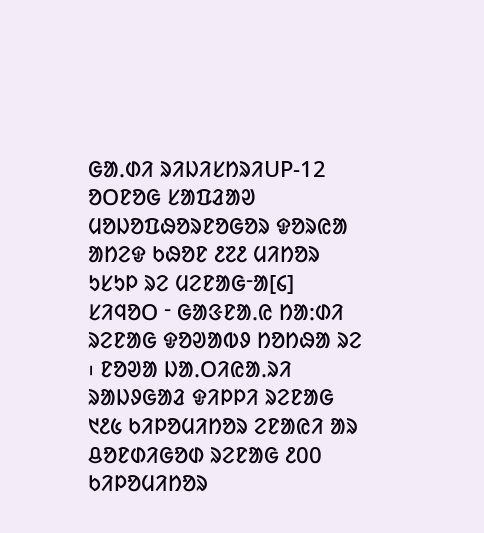ᱜᱟᱹᱰᱤ ᱨᱤᱡᱤᱥᱴᱨᱤUP-12
ᱚᱛᱱᱚᱜ ᱥᱟᱯᱲᱟᱣ
ᱢᱚᱡᱚᱯᱷᱚᱨᱱᱚᱜᱚᱨ ᱫᱚᱨᱭᱟ ᱟᱴᱮᱫ ᱠᱷᱚᱱ ᱒᱗᱒ ᱢᱤᱴᱚᱨ ᱩᱥᱩᱞ ᱨᱮ ᱢᱮᱱᱟᱜᱼᱟ[᱔] ᱥᱤᱧᱚᱛ ᱼ ᱜᱟᱝᱱᱟᱹᱭ ᱴᱟᱺᱰᱤ ᱨᱮᱱᱟᱜ ᱫᱚᱣᱟᱵᱽ ᱴᱚᱴᱷᱟ ᱨᱮ ᱾ ᱱᱚᱣᱟ ᱡᱟᱹᱛᱤᱭᱟᱹᱨᱤ ᱨᱟᱡᱽᱜᱟᱲ ᱫᱤᱞᱞᱤ ᱨᱮᱱᱟᱜ ᱑᱒᱕ ᱠᱤᱞᱚᱢᱤᱴᱚᱨ ᱮᱱᱟᱭᱤ ᱟᱨ ᱪᱚᱱᱰᱤᱜᱚᱰ ᱨᱮᱱᱟᱜ ᱒᱐᱐ ᱠᱤᱞᱚᱢᱤᱴᱚᱨ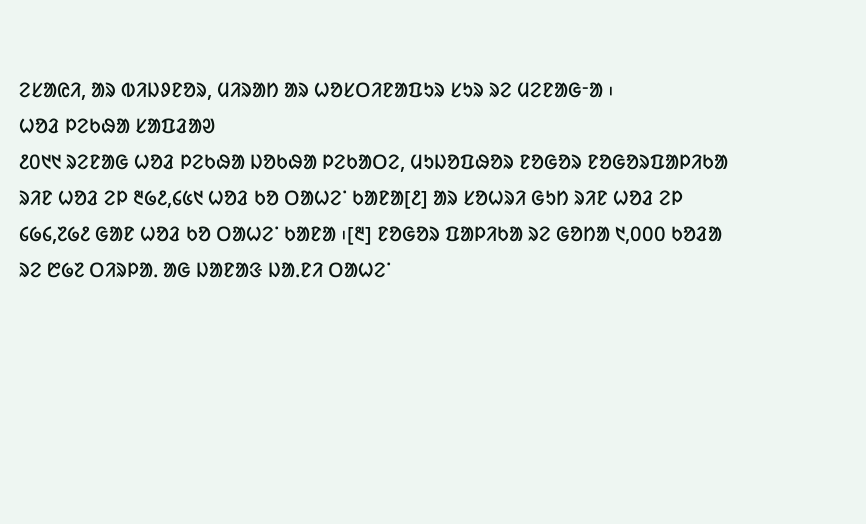ᱮᱥᱟᱭᱤ, ᱟᱨ ᱵᱤᱡᱽᱱᱚᱨ, ᱢᱤᱨᱟᱴ ᱟᱨ ᱦᱚᱥᱛᱤᱱᱟᱯᱩᱨ ᱥᱩᱨ ᱨᱮ ᱢᱮᱱᱟᱜᱼᱟ ᱾
ᱦᱚᱲ ᱞᱮᱠᱷᱟ ᱥᱟᱯᱲᱟᱣ
᱒᱐᱑᱑ ᱨᱮᱱᱟᱜ ᱦᱚᱲ ᱞᱮᱠᱷᱟ ᱡᱚᱠᱷᱟ ᱞᱮᱠᱟᱛᱮ, ᱢᱩᱡᱚᱯᱷᱚᱨ ᱱᱚᱜᱚᱨ ᱱᱚᱜᱚᱨᱯᱟᱞᱤᱠᱟ ᱨᱤᱱ ᱦᱚᱲ ᱮᱞ ᱓᱙᱒,᱔᱕᱑ ᱦᱚᱲ ᱠᱚ ᱛᱟᱦᱮᱸ ᱠᱟᱱᱟ[᱒] ᱟᱨ ᱥᱚᱦᱨᱤ ᱜᱩᱴ ᱨᱤᱱ ᱦᱚᱲ ᱮᱞ ᱔᱙᱔,᱗᱙᱒ ᱜᱟᱱ ᱦᱚᱲ ᱠᱚ ᱛᱟᱦᱮᱸ ᱠᱟᱱᱟ ᱾[᱓] ᱱᱚᱜᱚᱨ ᱯᱟᱞᱤᱠᱟ ᱨᱮ ᱜᱚᱴᱟ ᱑,᱐᱐᱐ ᱠᱚᱲᱟ ᱨᱮ ᱘᱙᱗ ᱛᱤᱨᱞᱟᱹ ᱟᱜ ᱡᱟᱱᱟᱝ ᱡᱟᱹᱱᱤ ᱛᱟᱦᱮᱸ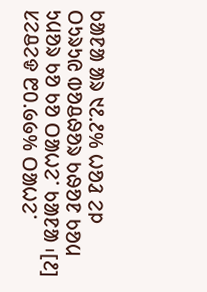ᱠᱟᱱᱟ ᱟᱨ ᱑᱒.᱒% ᱦᱚᱲ ᱮᱞ ᱛᱩᱨᱩᱭ ᱵᱚᱪᱷᱚᱨ ᱠᱷᱚᱱ ᱠᱚᱢ ᱩᱢᱚᱨ ᱠᱚ ᱠᱚ ᱛᱟᱦᱮᱸ ᱠᱟᱱᱟ ᱾[᱒] ᱥᱮᱪᱮᱫ ᱘᱐.᱙᱙% ᱛᱟᱦᱮᱸ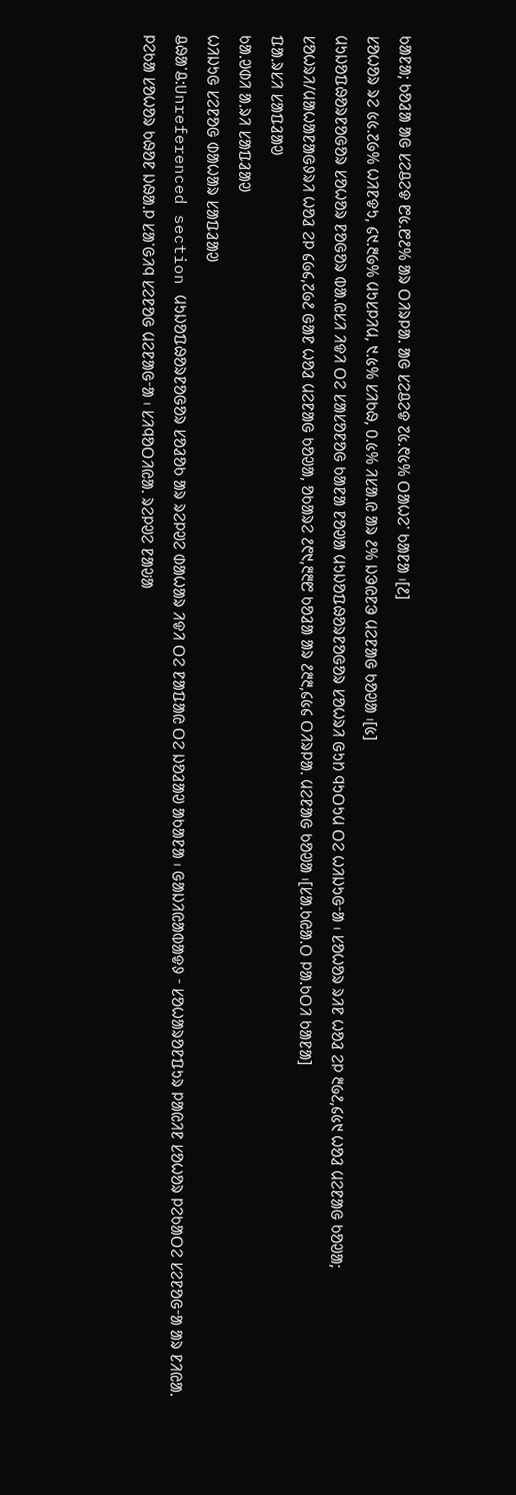ᱠᱟᱱᱟ; ᱠᱚᱲᱟ ᱟᱜ ᱥᱮᱪᱮᱫ ᱘᱕.᱘᱒% ᱟᱨ ᱛᱤᱨᱞᱟᱹ ᱟᱜ ᱥᱮᱪᱮᱫ ᱗᱕.᱖᱕% ᱛᱟᱦᱮᱸ ᱠᱟᱱᱟ ᱾[᱒]
ᱥᱚᱦᱚᱨ ᱨᱮ ᱕᱕.᱗᱙% ᱦᱤᱱᱫᱩ, ᱔᱑.᱓᱙% ᱢᱩᱥᱞᱤᱢ, ᱑.᱕% ᱥᱤᱠᱷ, ᱐.᱕% ᱤᱥᱟᱹᱭ ᱟᱨ ᱒% ᱡᱳᱭᱱᱳ ᱢᱮᱱᱟᱜ ᱠᱚᱣᱟ ᱾[᱕]
ᱢᱩᱡᱚᱯᱷᱚᱨᱱᱚᱜᱚᱨ ᱥᱚᱦᱚᱨ ᱱᱚᱜᱚᱨ ᱵᱟᱹᱭᱥᱤ ᱤᱫᱤ ᱛᱮ ᱥᱟᱥᱚᱱᱚᱜ ᱠᱟᱱᱟ ᱱᱚᱣᱟ ᱢᱩᱡᱚᱯᱷᱚᱨᱱᱚᱜᱚᱨ ᱥᱚᱦᱨᱤ ᱜᱩᱴ ᱧᱩᱛᱩᱢ ᱛᱮ ᱦᱤᱡᱩᱜᱼᱟ ᱾ ᱥᱚᱦᱚᱨ ᱨᱤᱱ ᱦᱚᱲ ᱮᱞ ᱓᱙᱒,᱔᱕᱑ ᱦᱚᱲ ᱢᱮᱱᱟᱜ ᱠᱚᱣᱟ; ᱥᱚᱦᱨᱤ/ᱢᱟᱦᱟᱱᱟᱜᱽᱨᱤ ᱦᱚᱲ ᱮᱞ ᱔᱙᱔,᱗᱙᱒ ᱜᱟᱱ ᱦᱚᱲ ᱢᱮᱱᱟᱜ ᱠᱚᱣᱟ, ᱚᱠᱟᱨᱮ ᱒᱖᱑,᱓᱓᱘ ᱠᱚᱲᱟ ᱟᱨ ᱒᱓᱓,᱔᱕᱔ ᱛᱤᱨᱞᱟᱹ ᱢᱮᱱᱟᱜ ᱠᱚᱣᱟ ᱾[ᱥᱟᱹᱠᱭᱟᱹᱛ ᱞᱟᱹᱠᱛᱤ ᱠᱟᱱᱟ]
ᱯᱟᱹᱨᱥᱤ ᱥᱟᱯᱲᱟᱣ
ᱠᱟᱹᱣᱰᱤ ᱟᱹᱨᱤ ᱥᱟᱯᱲᱟᱣ
ᱦᱤᱡᱩᱜ ᱥᱮᱱᱚᱜ ᱰᱟᱦᱟᱨ ᱥᱟᱯᱲᱟᱣ
ᱪᱷᱟᱸᱪ:Unreferenced section ᱢᱩᱡᱚᱯᱷᱚᱨᱱᱚᱜᱚᱨ ᱥᱚᱲᱚᱠ ᱟᱨ ᱨᱮᱞᱣᱮ ᱰᱟᱦᱟᱨ ᱤᱫᱤ ᱛᱮ ᱱᱟᱯᱟᱭ ᱛᱮ ᱡᱚᱲᱟᱣ ᱟᱠᱟᱱᱟ ᱾ ᱜᱟᱡᱤᱭᱟᱵᱟᱫᱽ ᱼ ᱥᱚᱦᱟᱨᱚᱱᱯᱩᱨ ᱞᱟᱭᱤᱱ ᱥᱚᱦᱚᱨ ᱞᱮᱠᱟᱛᱮ ᱥᱮᱱᱚᱜᱼᱟ ᱟᱨ ᱱᱤᱭᱟᱹ ᱞᱮᱠᱟ ᱥᱚᱦᱚᱨ ᱠᱷᱚᱱ ᱡᱷᱟᱹᱞ ᱥᱟᱸᱜᱤᱧ ᱥᱮᱱᱚᱜ ᱢᱮᱱᱟᱜᱼᱟ ᱾ ᱥᱤᱧᱚᱛᱤᱭᱟᱹ ᱨᱮᱞᱣᱮ ᱱᱟᱶᱟ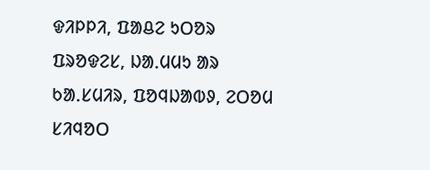ᱫᱤᱞᱞᱤ, ᱯᱟᱪᱮ ᱩᱛᱚᱨ ᱯᱨᱚᱫᱮᱥ, ᱡᱟᱹᱢᱢᱩ ᱟᱨ ᱠᱟᱹᱥᱢᱤᱨ, ᱯᱚᱧᱡᱟᱵᱽ, ᱮᱛᱚᱢ ᱥᱤᱧᱚᱛ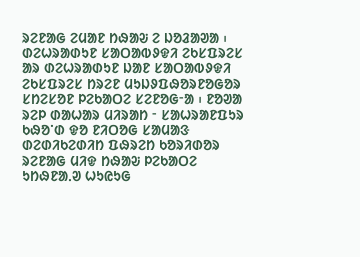ᱨᱮᱱᱟᱜ ᱮᱢᱟᱱ ᱴᱷᱟᱶ ᱮ ᱡᱚᱲᱟᱣᱟ ᱾ ᱰᱮᱦᱨᱟᱰᱩᱱ ᱥᱟᱛᱟᱵᱽᱫᱤ ᱮᱠᱥᱯᱨᱮᱥ ᱟᱨ ᱰᱮᱦᱨᱟᱰᱩᱱ ᱡᱟᱱ ᱥᱟᱛᱟᱵᱽᱫᱤ ᱮᱠᱥᱯᱨᱮᱥ ᱴᱨᱮᱱ ᱢᱩᱡᱽᱯᱷᱚᱨᱱᱚᱜᱚᱨ ᱥᱴᱮᱥᱚᱱ ᱞᱮᱠᱟᱛᱮ ᱥᱮᱱᱚᱜᱼᱟ ᱾ ᱱᱚᱣᱟ ᱨᱮᱞ ᱰᱟᱦᱟᱨ ᱢᱤᱨᱟᱴ ᱼ ᱥᱟᱦᱨᱟᱱᱯᱩᱨ ᱠᱷᱚᱸᱰ ᱫᱚ ᱱᱤᱛᱚᱜ ᱥᱟᱢᱟᱝ ᱰᱮᱰᱤᱠᱮᱰᱤᱴ ᱯᱷᱨᱮᱴ ᱠᱚᱨᱤᱰᱚᱨ ᱨᱮᱱᱟᱜ ᱢᱤᱫ ᱴᱷᱟᱶ ᱞᱮᱠᱟᱛᱮ ᱩᱴᱷᱱᱟᱹᱣ ᱦᱩᱭᱩᱜ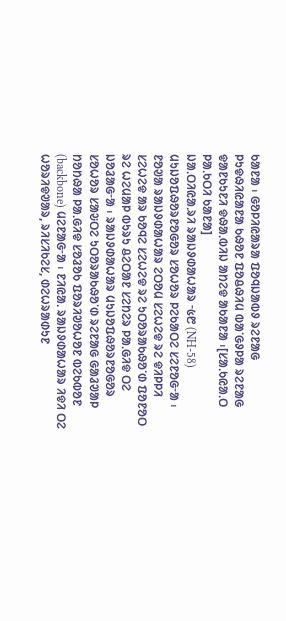ᱠᱟᱱᱟ ᱾ ᱜᱚᱞᱤᱭᱟᱨᱟ ᱯᱚᱧᱡᱟᱵᱽ ᱨᱮᱱᱟᱜ ᱞᱩᱫᱷᱤᱭᱟᱱᱟ ᱠᱷᱚᱱ ᱯᱚᱪᱷᱤᱢ ᱵᱟᱸᱜᱽᱞᱟ ᱨᱮᱱᱟᱜ ᱫᱟᱱᱠᱩᱱᱤ ᱫᱷᱟᱹᱵᱤᱡ ᱟᱴᱮᱫ ᱟᱠᱟᱱᱟ ᱾[ᱥᱟᱹᱠᱭᱟᱹᱛ ᱞᱟᱹᱠᱛᱤ ᱠᱟᱱᱟ]
ᱡᱟᱹᱛᱤᱭᱟᱹᱨᱤ ᱨᱟᱡᱽᱰᱟᱦᱟᱨ ᱼ᱕᱘ (NH-58) ᱢᱩᱡᱚᱯᱷᱚᱨᱱᱚᱜᱚᱨ ᱥᱚᱦᱚᱨ ᱞᱮᱠᱟᱛᱮ ᱥᱮᱱᱚᱜᱼᱟ ᱾ ᱱᱚᱣᱟ ᱨᱟᱡᱽᱰᱟᱦᱟᱨ ᱮᱛᱚᱢ ᱥᱮᱦᱮᱫ ᱨᱮ ᱫᱤᱞᱞᱤ ᱥᱮᱦᱮᱫ ᱟᱨ ᱠᱚᱧᱮ ᱥᱮᱦᱮᱫ ᱨᱮ ᱩᱛᱚᱨᱟᱠᱷᱚᱸᱰ ᱯᱚᱱᱚᱛ ᱨᱮ ᱦᱮᱢᱟᱞ ᱵᱩᱨᱩ ᱪᱮᱛᱟᱱ ᱥᱮᱴᱮᱨ ᱞᱟᱹᱜᱤᱫ ᱛᱮ ᱡᱚᱲᱟᱜᱼᱟ ᱾ ᱨᱟᱡᱽᱰᱟᱦᱟᱨ ᱢᱩᱡᱚᱯᱷᱚᱨᱱᱚᱜᱚᱨ ᱥᱚᱦᱚᱨ ᱥᱟᱶᱛᱮ ᱩᱛᱚᱨᱟᱠᱷᱚᱸᱰ ᱨᱮᱱᱟᱜ ᱜᱟᱲᱣᱟᱞ ᱴᱚᱴᱷᱟ ᱞᱟᱹᱜᱤᱫ ᱥᱚᱲᱚᱠ ᱯᱚᱨᱤᱣᱚᱦᱚᱱ ᱵᱮᱠᱵᱚᱱ (backbone) ᱢᱮᱱᱟᱜᱼᱟ ᱾ ᱱᱤᱭᱟᱹ ᱨᱟᱡᱽᱰᱟᱦᱟᱨ ᱤᱫᱤ ᱛᱮ ᱦᱚᱨᱤᱫᱣᱟᱨ, ᱨᱤᱥᱤᱠᱮᱥ, ᱰᱮᱦᱨᱟᱰᱩᱱ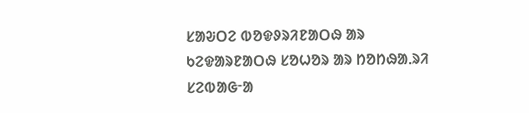ᱥᱟᱶᱛᱮ ᱵᱚᱫᱽᱨᱤᱱᱟᱛᱷ ᱟᱨ ᱠᱮᱫᱟᱨᱱᱟᱛᱷ ᱥᱚᱦᱚᱨ ᱟᱨ ᱴᱚᱴᱷᱟᱹᱨᱤ ᱥᱮᱵᱟᱜᱼᱟ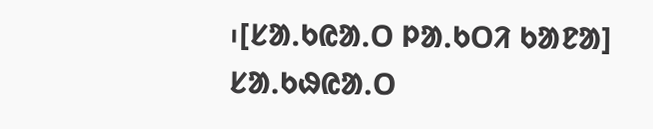᱾[ᱥᱟᱹᱠᱭᱟᱹᱛ ᱞᱟᱹᱠᱛᱤ ᱠᱟᱱᱟ]
ᱥᱟᱹᱠᱷᱭᱟᱹᱛ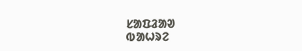ᱥᱟᱯᱲᱟᱣ
ᱵᱟᱦᱨᱮ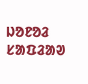ᱡᱚᱱᱚᱲ ᱥᱟᱯᱲᱟᱣ